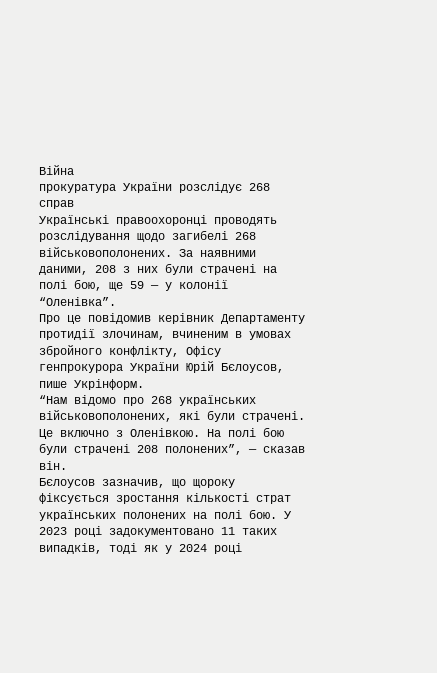Війна
прокуратура України розслідує 268 справ
Українські правоохоронці проводять розслідування щодо загибелі 268 військовополонених. За наявними даними, 208 з них були страчені на полі бою, ще 59 — у колонії “Оленівка”.
Про це повідомив керівник Департаменту протидії злочинам, вчиненим в умовах збройного конфлікту, Офісу генпрокурора України Юрій Бєлоусов, пише Укрінформ.
“Нам відомо про 268 українських військовополонених, які були страчені. Це включно з Оленівкою. На полі бою були страчені 208 полонених”, — сказав він.
Бєлоусов зазначив, що щороку фіксується зростання кількості страт українських полонених на полі бою. У 2023 році задокументовано 11 таких випадків, тоді як у 2024 році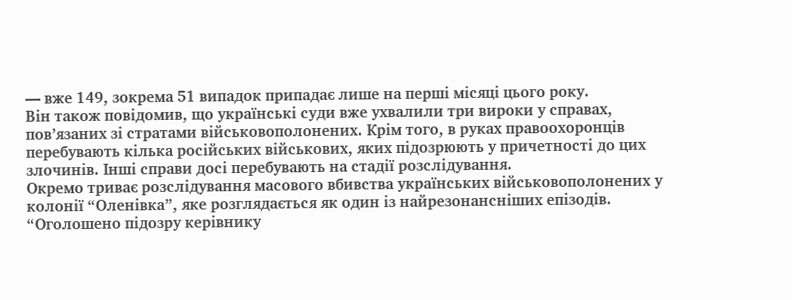— вже 149, зокрема 51 випадок припадає лише на перші місяці цього року.
Він також повідомив, що українські суди вже ухвалили три вироки у справах, пов’язаних зі стратами військовополонених. Крім того, в руках правоохоронців перебувають кілька російських військових, яких підозрюють у причетності до цих злочинів. Інші справи досі перебувають на стадії розслідування.
Окремо триває розслідування масового вбивства українських військовополонених у колонії “Оленівка”, яке розглядається як один із найрезонансніших епізодів.
“Оголошено підозру керівнику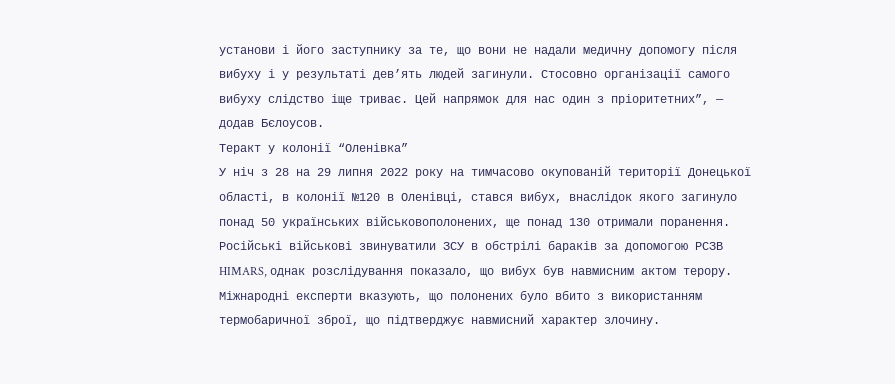установи і його заступнику за те, що вони не надали медичну допомогу після вибуху і у результаті дев’ять людей загинули. Стосовно організації самого вибуху слідство іще триває. Цей напрямок для нас один з пріоритетних”, — додав Бєлоусов.
Теракт у колонії “Оленівка”
У ніч з 28 на 29 липня 2022 року на тимчасово окупованій території Донецької області, в колонії №120 в Оленівці, стався вибух, внаслідок якого загинуло понад 50 українських військовополонених, ще понад 130 отримали поранення.
Російські військові звинуватили ЗСУ в обстрілі бараків за допомогою РСЗВ HIMARS, однак розслідування показало, що вибух був навмисним актом терору. Міжнародні експерти вказують, що полонених було вбито з використанням термобаричної зброї, що підтверджує навмисний характер злочину.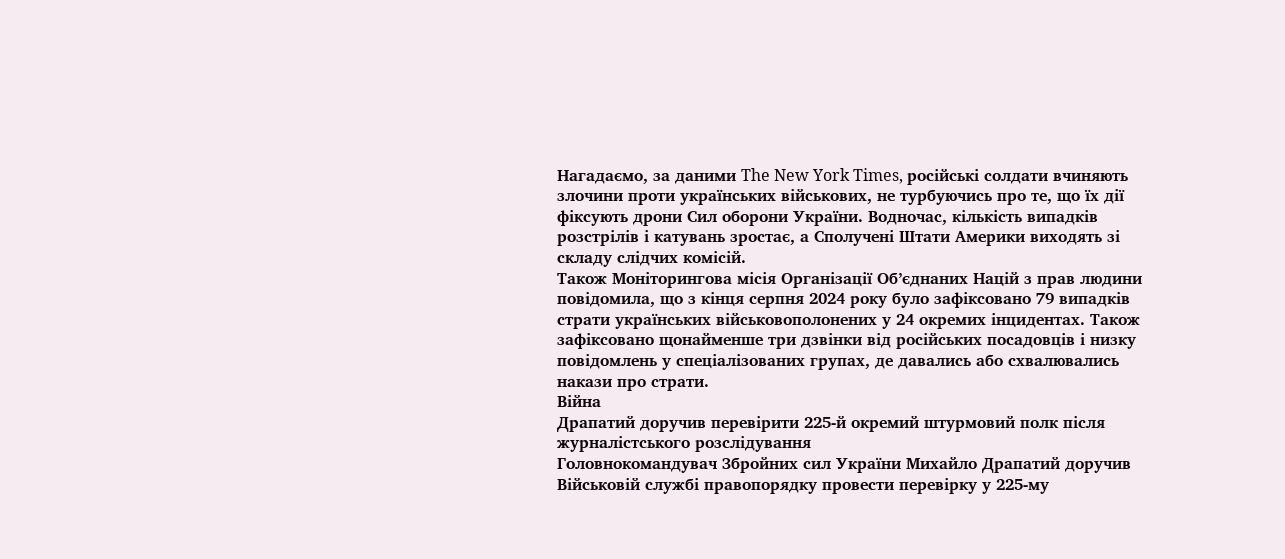Нагадаємо, за даними The New York Times, російські солдати вчиняють злочини проти українських військових, не турбуючись про те, що їх дії фіксують дрони Сил оборони України. Водночас, кількість випадків розстрілів і катувань зростає, а Сполучені Штати Америки виходять зі складу слідчих комісій.
Також Моніторингова місія Організації Об’єднаних Націй з прав людини повідомила, що з кінця серпня 2024 року було зафіксовано 79 випадків страти українських військовополонених у 24 окремих інцидентах. Також зафіксовано щонайменше три дзвінки від російських посадовців і низку повідомлень у спеціалізованих групах, де давались або схвалювались накази про страти.
Війна
Драпатий доручив перевірити 225-й окремий штурмовий полк після журналістського розслідування
Головнокомандувач Збройних сил України Михайло Драпатий доручив Військовій службі правопорядку провести перевірку у 225-му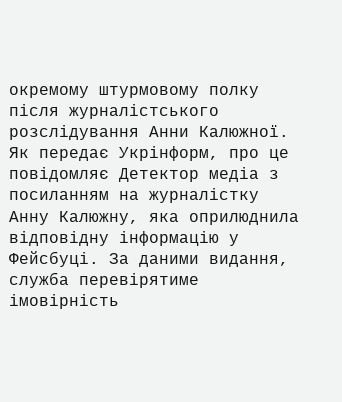окремому штурмовому полку після журналістського розслідування Анни Калюжної.
Як передає Укрінформ, про це повідомляє Детектор медіа з посиланням на журналістку Анну Калюжну, яка оприлюднила відповідну інформацію у Фейсбуці. За даними видання, служба перевірятиме імовірність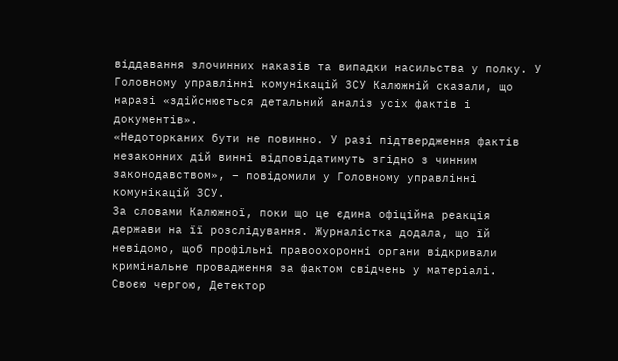віддавання злочинних наказів та випадки насильства у полку. У Головному управлінні комунікацій ЗСУ Калюжній сказали, що наразі «здійснюється детальний аналіз усіх фактів і документів».
«Недоторканих бути не повинно. У разі підтвердження фактів незаконних дій винні відповідатимуть згідно з чинним законодавством», – повідомили у Головному управлінні комунікацій ЗСУ.
За словами Калюжної, поки що це єдина офіційна реакція держави на її розслідування. Журналістка додала, що їй невідомо, щоб профільні правоохоронні органи відкривали кримінальне провадження за фактом свідчень у матеріалі.
Своєю чергою, Детектор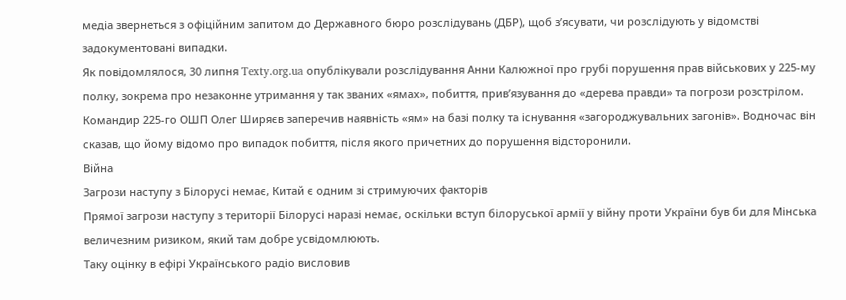медіа звернеться з офіційним запитом до Державного бюро розслідувань (ДБР), щоб з’ясувати, чи розслідують у відомстві задокументовані випадки.
Як повідомлялося, 30 липня Texty.org.ua опублікували розслідування Анни Калюжної про грубі порушення прав військових у 225-му полку, зокрема про незаконне утримання у так званих «ямах», побиття, прив’язування до «дерева правди» та погрози розстрілом.
Командир 225-го ОШП Олег Ширяєв заперечив наявність «ям» на базі полку та існування «загороджувальних загонів». Водночас він сказав, що йому відомо про випадок побиття, після якого причетних до порушення відсторонили.
Війна
Загрози наступу з Білорусі немає, Китай є одним зі стримуючих факторів
Прямої загрози наступу з території Білорусі наразі немає, оскільки вступ білоруської армії у війну проти України був би для Мінська величезним ризиком, який там добре усвідомлюють.
Таку оцінку в ефірі Українського радіо висловив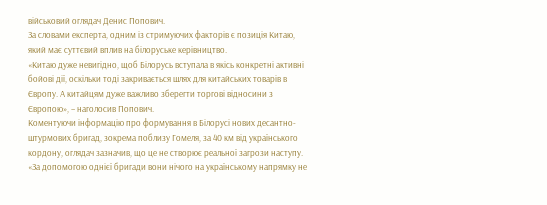військовий оглядач Денис Попович.
За словами експерта, одним із стримуючих факторів є позиція Китаю, який має суттєвий вплив на білоруське керівництво.
«Китаю дуже невигідно, щоб Білорусь вступала в якісь конкретні активні бойові дії, оскільки тоді закривається шлях для китайських товарів в Європу. А китайцям дуже важливо зберегти торгові відносини з Європою», – наголосив Попович.
Коментуючи інформацію про формування в Білорусі нових десантно-штурмових бригад, зокрема поблизу Гомеля, за 40 км від українського кордону, оглядач зазначив, що це не створює реальної загрози наступу.
«За допомогою однієї бригади вони нічого на українському напрямку не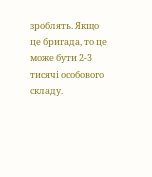зроблять. Якщо це бригада, то це може бути 2-3 тисячі особового складу.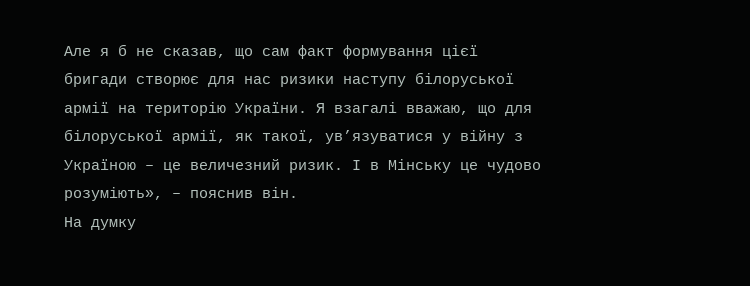Але я б не сказав, що сам факт формування цієї бригади створює для нас ризики наступу білоруської армії на територію України. Я взагалі вважаю, що для білоруської армії, як такої, ув’язуватися у війну з Україною – це величезний ризик. І в Мінську це чудово розуміють», – пояснив він.
На думку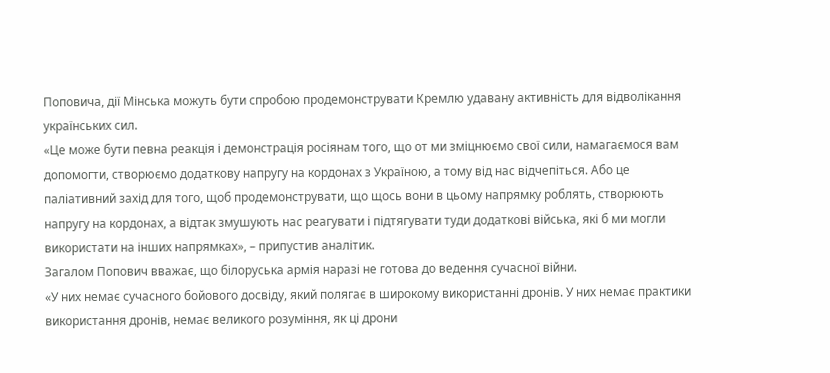Поповича, дії Мінська можуть бути спробою продемонструвати Кремлю удавану активність для відволікання українських сил.
«Це може бути певна реакція і демонстрація росіянам того, що от ми зміцнюємо свої сили, намагаємося вам допомогти, створюємо додаткову напругу на кордонах з Україною, а тому від нас відчепіться. Або це паліативний захід для того, щоб продемонструвати, що щось вони в цьому напрямку роблять, створюють напругу на кордонах, а відтак змушують нас реагувати і підтягувати туди додаткові війська, які б ми могли використати на інших напрямках», – припустив аналітик.
Загалом Попович вважає, що білоруська армія наразі не готова до ведення сучасної війни.
«У них немає сучасного бойового досвіду, який полягає в широкому використанні дронів. У них немає практики використання дронів, немає великого розуміння, як ці дрони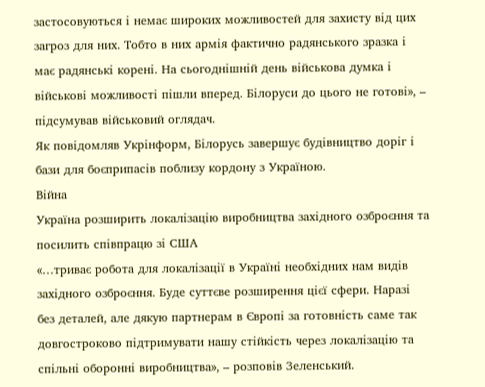застосовуються і немає широких можливостей для захисту від цих загроз для них. Тобто в них армія фактично радянського зразка і має радянські корені. На сьогоднішній день військова думка і військові можливості пішли вперед. Білоруси до цього не готові», – підсумував військовий оглядач.
Як повідомляв Укрінформ, Білорусь завершує будівництво доріг і бази для боєприпасів поблизу кордону з Україною.
Війна
Україна розширить локалізацію виробництва західного озброєння та посилить співпрацю зі США
«…триває робота для локалізації в Україні необхідних нам видів західного озброєння. Буде суттєве розширення цієї сфери. Наразі без деталей, але дякую партнерам в Європі за готовність саме так довгостроково підтримувати нашу стійкість через локалізацію та спільні оборонні виробництва», – розповів Зеленський.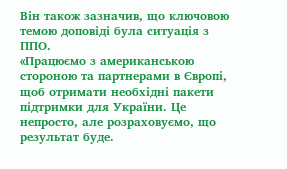Він також зазначив, що ключовою темою доповіді була ситуація з ППО.
«Працюємо з американською стороною та партнерами в Європі, щоб отримати необхідні пакети підтримки для України. Це непросто, але розраховуємо, що результат буде.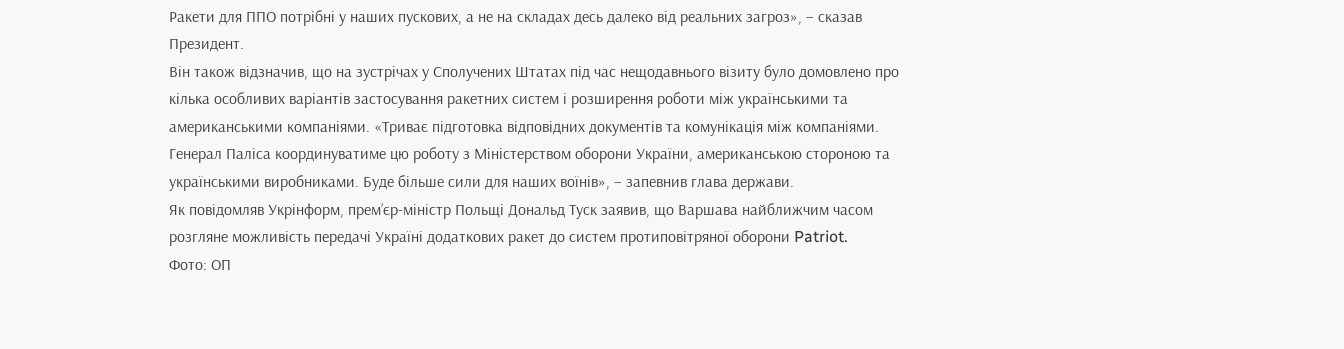Ракети для ППО потрібні у наших пускових, а не на складах десь далеко від реальних загроз», – сказав Президент.
Він також відзначив, що на зустрічах у Сполучених Штатах під час нещодавнього візиту було домовлено про кілька особливих варіантів застосування ракетних систем і розширення роботи між українськими та американськими компаніями. «Триває підготовка відповідних документів та комунікація між компаніями. Генерал Паліса координуватиме цю роботу з Міністерством оборони України, американською стороною та українськими виробниками. Буде більше сили для наших воїнів», – запевнив глава держави.
Як повідомляв Укрінформ, прем’єр-міністр Польщі Дональд Туск заявив, що Варшава найближчим часом розгляне можливість передачі Україні додаткових ракет до систем протиповітряної оборони Patriot.
Фото: ОП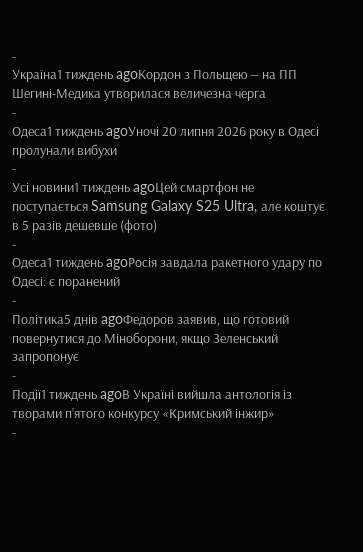-
Україна1 тиждень agoКордон з Польщею — на ПП Шегині-Медика утворилася величезна черга
-
Одеса1 тиждень agoУночі 20 липня 2026 року в Одесі пролунали вибухи
-
Усі новини1 тиждень agoЦей смартфон не поступається Samsung Galaxy S25 Ultra, але коштує в 5 разів дешевше (фото)
-
Одеса1 тиждень agoРосія завдала ракетного удару по Одесі: є поранений
-
Політика5 днів agoФедоров заявив, що готовий повернутися до Міноборони, якщо Зеленський запропонує
-
Події1 тиждень agoВ Україні вийшла антологія із творами п’ятого конкурсу «Кримський інжир»
-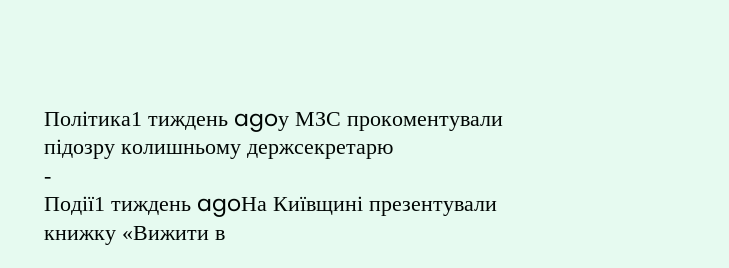Політика1 тиждень agoу МЗС прокоментували підозру колишньому держсекретарю
-
Події1 тиждень agoНа Київщині презентували книжку «Вижити в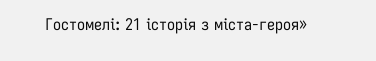Гостомелі: 21 історія з міста-героя»